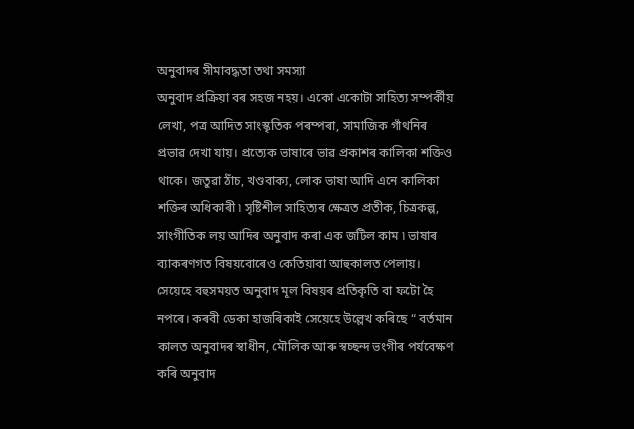অনুবাদৰ সীমাবদ্ধতা তথা সমস্যা
অনুবাদ প্ৰক্ৰিয়া বৰ সহজ নহয়। একো একোটা সাহিত্য সম্পৰ্কীয় লেখা, পত্ৰ আদিত সাংস্কৃতিক পৰম্পৰা, সামাজিক গাঁথনিৰ প্ৰভাৱ দেখা যায়। প্রত্যেক ভাষাৰে ভাৱ প্ৰকাশৰ কালিকা শক্তিও থাকে। জতুৱা ঠাঁচ, খণ্ডবাক্য, লোক ভাষা আদি এনে কালিকা শক্তিৰ অধিকাৰী ৷ সৃষ্টিশীল সাহিত্যৰ ক্ষেত্ৰত প্ৰতীক, চিত্রকল্প, সাংগীতিক লয় আদিৰ অনুবাদ কৰা এক জটিল কাম ৷ ভাষাৰ ব্যাকৰণগত বিষয়বোৰেও কেতিয়াবা আহুকালত পেলায়। সেয়েহে বহুসময়ত অনুবাদ মূল বিষয়ৰ প্ৰতিকৃতি বা ফটো হৈ নপৰে। কৰবী ডেকা হাজৰিকাই সেয়েহে উল্লেখ কৰিছে “ বৰ্তমান কালত অনুবাদৰ স্বাধীন, মৌলিক আৰু স্বচ্ছন্দ ভংগীৰ পৰ্যবেক্ষণ কৰি অনুবাদ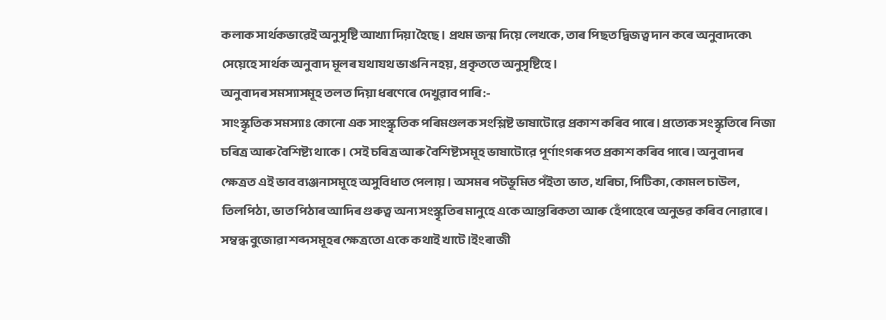কলাক সাৰ্থকভাৱেই অনুসৃষ্টি আখ্যা দিয়া হৈছে। প্রথম জন্ম দিয়ে লেখকে, তাৰ পিছত দ্বিজত্ব দান কৰে অনুবাদকে৷ সেয়েহে সার্থক অনুবাদ মূলৰ যথাযথ ভাঙনি নহয়, প্রকৃততে অনুসৃষ্টিহে।
অনুবাদৰ সমস্যাসমূহ তলত দিয়া ধৰণেৰে দেখুৱাব পাৰি:-
সাংস্কৃতিক সমস্যাঃ কোনো এক সাংস্কৃতিক পৰিমণ্ডলক সংশ্লিষ্ট ভাষাটোৱে প্ৰকাশ কৰিব পাৰে। প্রত্যেক সংস্কৃতিৰে নিজা চৰিত্ৰ আৰু বৈশিষ্ট্য থাকে। সেই চৰিত্ৰ আৰু বৈশিষ্ট্যসমূহ ভাষাটোরে পূর্ণাংগৰূপত প্ৰকাশ কৰিব পাৰে। অনুবাদৰ ক্ষেত্ৰত এই ভাব ব্যঞ্জনাসমূহে অসুবিধাত পেলায়। অসমৰ পটভূমিত পঁইতা ভাত, খৰিচা, পিটিকা, কোমল চাউল, তিলপিঠা, ভাত পিঠাৰ আদিৰ গুৰুত্ব অন্য সংস্কৃতিৰ মানুহে একে আন্তৰিকতা আৰু হেঁপাহেৰে অনুভৱ কৰিব নোৱাৰে। সম্বন্ধ বুজোৱা শব্দসমূহৰ ক্ষেত্ৰতো একে কথাই খাটে।ইংৰাজী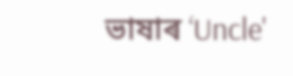ভাষাৰ ‘Uncle'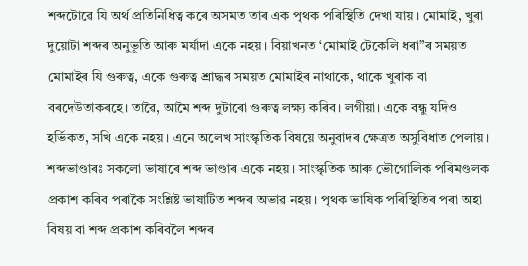শব্দটোৱে যি অর্থ প্রতিনিধিত্ব কৰে অসমত তাৰ এক পৃথক পৰিস্থিতি দেখা যায়। মোমাই, খুৰা দুয়োটা শব্দৰ অনুভূতি আৰু মর্যাদা একে নহয়। বিয়াখনত ‘মোমাই টেকেলি ধৰা”ৰ সময়ত মোমাইৰ যি গুৰুত্ব, একে গুৰুত্ব শ্ৰাদ্ধৰ সময়ত মোমাইৰ নাথাকে, থাকে খুৰাক বা বৰদেউতাকৰহে। তাৱৈ, আমৈ শব্দ দুটাৰো গুৰুত্ব লক্ষ্য কৰিব। লগীয়া। একে বন্ধু যদিও হৰ্ভিকত, সখি একে নহয়। এনে অলেখ সাংস্কৃতিক বিষয়ে অনুবাদৰ ক্ষেত্ৰত অসুবিধাত পেলায়।
শব্দভাণ্ডাৰঃ সকলো ভাষাৰে শব্দ ভাণ্ডাৰ একে নহয়। সাংস্কৃতিক আৰু ভৌগোলিক পৰিমণ্ডলক প্ৰকাশ কৰিব পৰাকৈ সংশ্লিষ্ট ভাষাটিত শব্দৰ অভাৱ নহয়। পৃথক ভাষিক পৰিস্থিতিৰ পৰা অহা বিষয় বা শব্দ প্ৰকাশ কৰিবলৈ শব্দৰ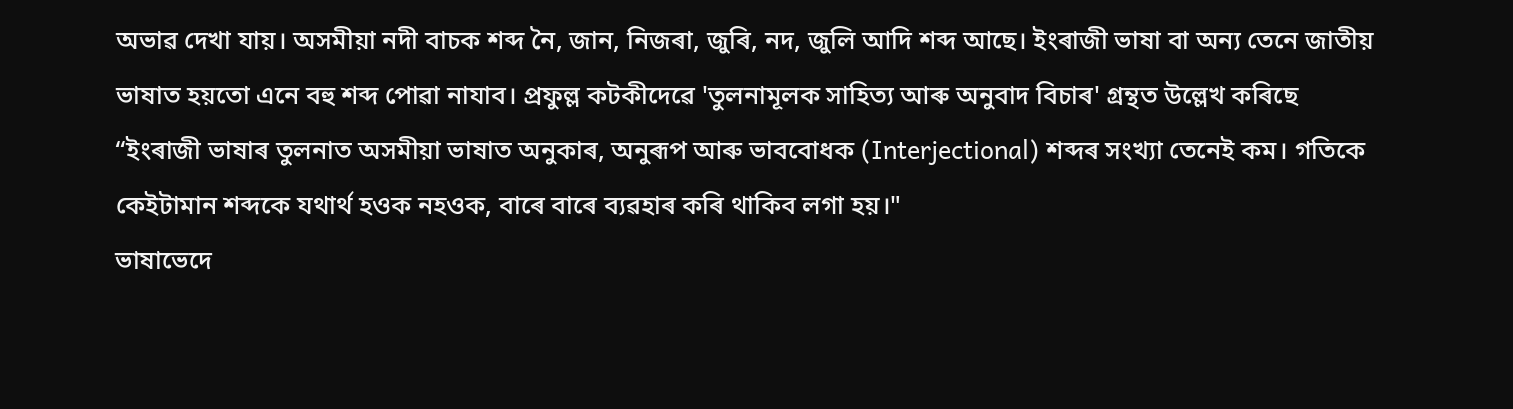অভাৱ দেখা যায়। অসমীয়া নদী বাচক শব্দ নৈ, জান, নিজৰা, জুৰি, নদ, জুলি আদি শব্দ আছে। ইংৰাজী ভাষা বা অন্য তেনে জাতীয় ভাষাত হয়তো এনে বহু শব্দ পোৱা নাযাব। প্রফুল্ল কটকীদেৱে 'তুলনামূলক সাহিত্য আৰু অনুবাদ বিচাৰ' গ্ৰন্থত উল্লেখ কৰিছে
“ইংৰাজী ভাষাৰ তুলনাত অসমীয়া ভাষাত অনুকাৰ, অনুৰূপ আৰু ভাববোধক (Interjectional) শব্দৰ সংখ্যা তেনেই কম। গতিকে কেইটামান শব্দকে যথার্থ হওক নহওক, বাৰে বাৰে ব্যৱহাৰ কৰি থাকিব লগা হয়।"
ভাষাভেদে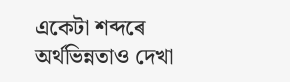একেটা শব্দৰে অর্থভিন্নতাও দেখা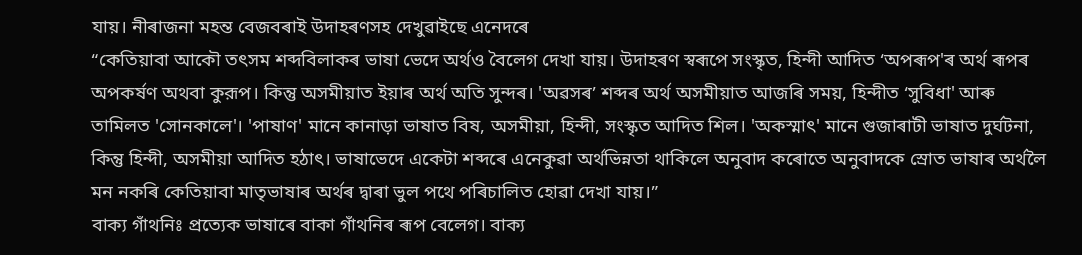যায়। নীৰাজনা মহন্ত বেজবৰাই উদাহৰণসহ দেখুৱাইছে এনেদৰে
“কেতিয়াবা আকৌ তৎসম শব্দবিলাকৰ ভাষা ভেদে অর্থও বৈলেগ দেখা যায়। উদাহৰণ স্বৰূপে সংস্কৃত, হিন্দী আদিত ‘অপৰূপ'ৰ অৰ্থ ৰূপৰ অপকর্ষণ অথবা কুরূপ। কিন্তু অসমীয়াত ইয়াৰ অৰ্থ অতি সুন্দৰ। 'অৱসৰ’ শব্দৰ অৰ্থ অসমীয়াত আজৰি সময়, হিন্দীত ‘সুবিধা' আৰু তামিলত 'সোনকালে'। 'পাষাণ' মানে কানাড়া ভাষাত বিষ, অসমীয়া, হিন্দী, সংস্কৃত আদিত শিল। 'অকস্মাৎ' মানে গুজাৰাটী ভাষাত দুর্ঘটনা, কিন্তু হিন্দী, অসমীয়া আদিত হঠাৎ। ভাষাভেদে একেটা শব্দৰে এনেকুৱা অর্থভিন্নতা থাকিলে অনুবাদ কৰোতে অনুবাদকে স্রোত ভাষাৰ অৰ্থলৈ মন নকৰি কেতিয়াবা মাতৃভাষাৰ অৰ্থৰ দ্বাৰা ভুল পথে পৰিচালিত হোৱা দেখা যায়।”
বাক্য গাঁথনিঃ প্রত্যেক ভাষাৰে বাকা গাঁথনিৰ ৰূপ বেলেগ। বাক্য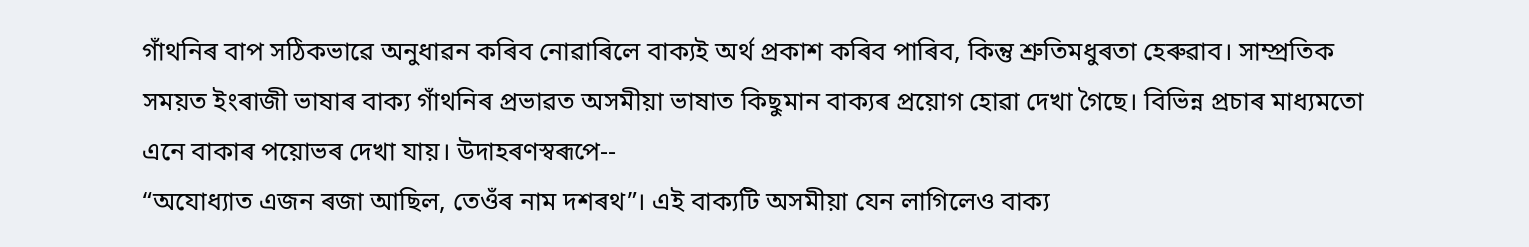গাঁথনিৰ বাপ সঠিকভাৱে অনুধাৱন কৰিব নোৱাৰিলে বাক্যই অৰ্থ প্ৰকাশ কৰিব পাৰিব, কিন্তু শ্রুতিমধুৰতা হেৰুৱাব। সাম্প্ৰতিক সময়ত ইংৰাজী ভাষাৰ বাক্য গাঁথনিৰ প্ৰভাৱত অসমীয়া ভাষাত কিছুমান বাক্যৰ প্ৰয়োগ হোৱা দেখা গৈছে। বিভিন্ন প্ৰচাৰ মাধ্যমতো এনে বাকাৰ পয়োভৰ দেখা যায়। উদাহৰণস্বৰূপে--
“অযোধ্যাত এজন ৰজা আছিল, তেওঁৰ নাম দশৰথ”। এই বাক্যটি অসমীয়া যেন লাগিলেও বাক্য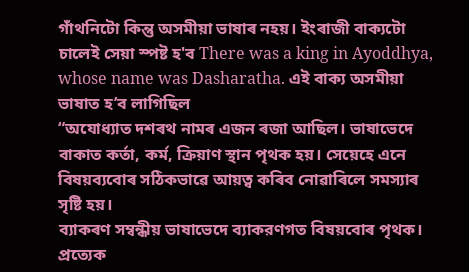গাঁথনিটো কিন্তু অসমীয়া ভাষাৰ নহয়। ইংৰাজী বাক্যটো চালেই সেয়া স্পষ্ট হ'ব There was a king in Ayoddhya, whose name was Dasharatha. এই বাক্য অসমীয়া ভাষাত হ’ব লাগিছিল
“অযোধ্যাত দশৰথ নামৰ এজন ৰজা আছিল। ভাষাভেদে বাকাত কর্তা, কর্ম, ক্রিয়াণ স্থান পৃথক হয়। সেয়েহে এনে বিষয়ব্যবোৰ সঠিকভাৱে আয়ত্ব কৰিব নোৱাৰিলে সমস্যাৰ সৃষ্টি হয়।
ব্যাকৰণ সম্বন্ধীয় ভাষাভেদে ব্যাকরণগত বিষয়বোৰ পৃথক। প্রত্যেক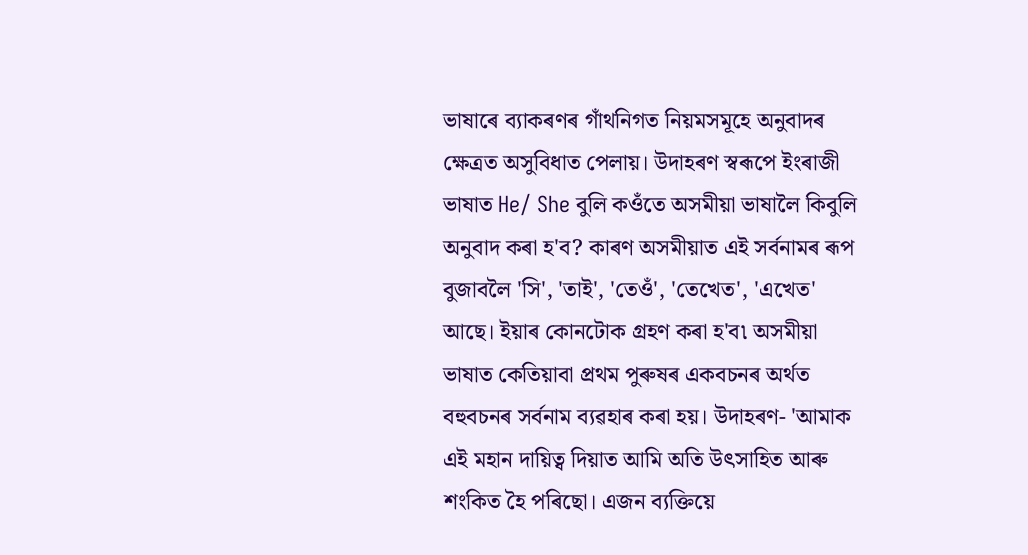ভাষাৰে ব্যাকৰণৰ গাঁথনিগত নিয়মসমূহে অনুবাদৰ ক্ষেত্ৰত অসুবিধাত পেলায়। উদাহৰণ স্বৰূপে ইংৰাজী ভাষাত He/ She বুলি কওঁতে অসমীয়া ভাষালৈ কিবুলি অনুবাদ কৰা হ'ব? কাৰণ অসমীয়াত এই সৰ্বনামৰ ৰূপ বুজাবলৈ 'সি', 'তাই', 'তেওঁ', 'তেখেত', 'এখেত' আছে। ইয়াৰ কোনটোক গ্ৰহণ কৰা হ'ব৷ অসমীয়া ভাষাত কেতিয়াবা প্রথম পুৰুষৰ একবচনৰ অৰ্থত বহুবচনৰ সর্বনাম ব্যৱহাৰ কৰা হয়। উদাহৰণ- 'আমাক এই মহান দায়িত্ব দিয়াত আমি অতি উৎসাহিত আৰু শংকিত হৈ পৰিছো। এজন ব্যক্তিয়ে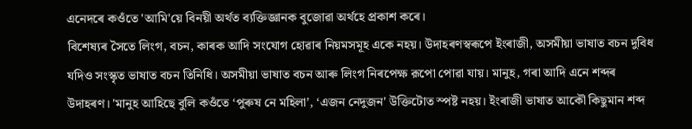এনেদৰে কওঁতে 'আমি'য়ে বিনয়ী অৰ্থত ব্যক্তিজ্ঞানক বুজোৱা অৰ্থহে প্ৰকাশ কৰে।
বিশেষ্যৰ সৈতে লিংগ, বচন, কাৰক আদি সংযোগ হোৱাৰ নিয়মসমূহ একে নহয়। উদাহৰণস্বৰূপে ইংৰাজী, অসমীয়া ভাষাত বচন দুবিধ যদিও সংস্কৃত ভাষাত বচন তিনিধি। অসমীয়া ভাষাত বচন আৰু লিংগ নিৰপেক্ষ রূপো পোৱা যায়। মানুহ, গৰা আদি এনে শব্দৰ উদাহৰণ। 'মানুহ আহিছে বুলি কওঁতে ‘পুৰুষ নে মহিলা’, ‘এজন নেদুজন' উক্তিটোত স্পষ্ট নহয়। ইংৰাজী ভাষাত আকৌ কিছুমান শব্দ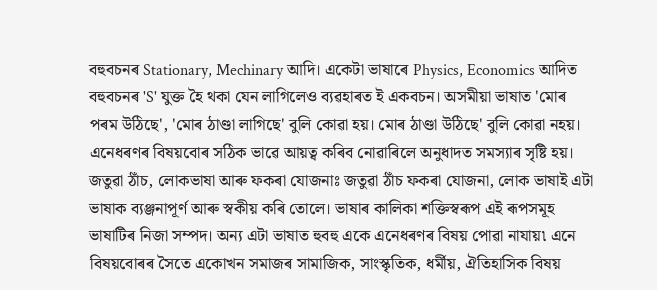বহুবচনৰ Stationary, Mechinary আদি। একেটা ভাষাৰে Physics, Economics আদিত বহুবচনৰ 'S' যুক্ত হৈ থকা যেন লাগিলেও ব্যৱহাৰত ই একবচন। অসমীয়া ভাষাত 'মোৰ পৰম উঠিছে', 'মোৰ ঠাণ্ডা লাগিছে' বুলি কোৱা হয়। মোৰ ঠাণ্ডা উঠিছে' বুলি কোৱা নহয়। এনেধৰণৰ বিষয়বোৰ সঠিক ভাৱে আয়ত্ব কৰিব নোৱাৰিলে অনুধাদত সমস্যাৰ সৃষ্টি হয়।
জতুৱা ঠাঁচ, লোকভাষা আৰু ফকৰা যোজনাঃ জতুৱা ঠাঁচ ফকৰা যোজনা, লোক ভাষাই এটা ভাষাক ব্যঞ্জনাপূর্ণ আৰু স্বকীয় কৰি তোলে। ভাষাৰ কালিকা শক্তিস্বৰূপ এই ৰূপসমূহ ভাষাটিৰ নিজা সম্পদ। অন্য এটা ভাষাত হুবহু একে এনেধৰণৰ বিষয় পোৱা নাযায়৷ এনে বিষয়বোৰৰ সৈতে একোখন সমাজৰ সামাজিক, সাংস্কৃতিক, ধর্মীয়, ঐতিহাসিক বিষয়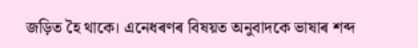জড়িত হৈ থাকে। এনেধৰণৰ বিষয়ত অনুবাদকে ভাষাৰ শব্দ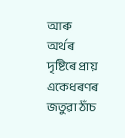আৰু অৰ্থৰ দৃষ্টিৰে প্ৰায় একেধৰণৰ জতুৱা ঠাঁচ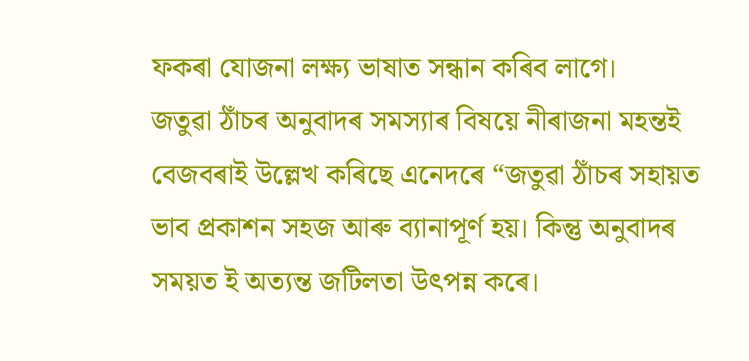ফকৰা যোজনা লক্ষ্য ভাষাত সন্ধান কৰিব লাগে।
জতুৱা ঠাঁচৰ অনুবাদৰ সমস্যাৰ বিষয়ে নীৰাজনা মহন্তই বেজবৰাই উল্লেখ কৰিছে এনেদৰে “জতুৱা ঠাঁচৰ সহায়ত ভাব প্রকাশন সহজ আৰু ব্যানাপূর্ণ হয়। কিন্তু অনুবাদৰ সময়ত ই অত্যন্ত জটিলতা উৎপন্ন কৰে।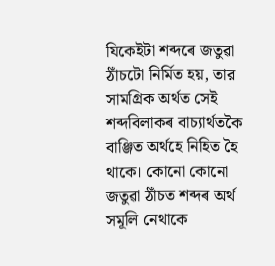যিকেইটা শব্দৰে জতুৱা ঠাঁচটো নির্মিত হয়, তার সামগ্রিক অৰ্থত সেই শব্দবিলাকৰ বাচ্যাৰ্থতকৈ বাঞ্জিত অর্থহে নিহিত হৈ থাকে। কোনো কোনো জতুৱা ঠাঁচত শব্দৰ অৰ্থ সমূলি নেথাকে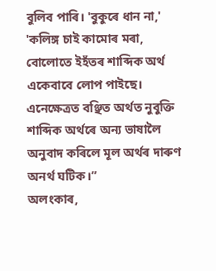বুলিব পাৰি। 'বুকুৰে ধান না,' 'কলিঙ্গ চাই কামোৰ মৰা, বোলোতে ইহঁতৰ শাব্দিক অর্থ একেবাবে লোপ পাইছে। এনেক্ষেত্ৰত বঞ্ছিত অৰ্থত নুবুক্তি শাব্দিক অর্থৰে অন্য ভাষালৈ অনুবাদ কৰিলে মূল অৰ্থৰ দাৰুণ অনর্থ ঘটিক।”
অলংকাৰ,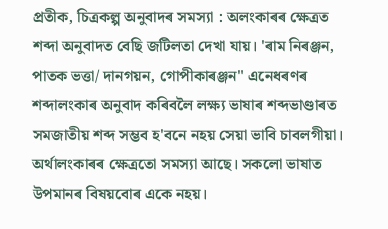প্রতীক, চিত্রকল্প অনুবাদৰ সমস্যা : অলংকাৰৰ ক্ষেত্ৰত শব্দা অনুবাদত বেছি জটিলতা দেখা যায়। 'ৰাম নিৰঞ্জন, পাতক ভত্তা/ দানগয়ন, গোপীকাৰঞ্জন" এনেধৰণৰ শব্দালংকাৰ অনুবাদ কৰিবলৈ লক্ষ্য ভাষাৰ শব্দভাণ্ডাৰত সমজাতীয় শব্দ সম্ভব হ'বনে নহয় সেয়া ভাবি চাবলগীয়া। অর্থালংকাৰৰ ক্ষেত্ৰতো সমস্যা আছে। সকলো ভাষাত উপমানৰ বিষয়বোৰ একে নহয়।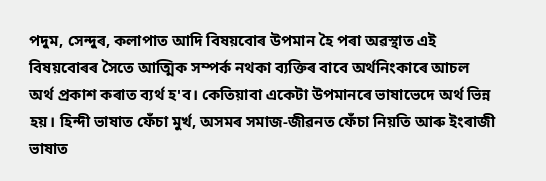পদুম, সেন্দুৰ, কলাপাত আদি বিষয়বোৰ উপমান হৈ পৰা অৱস্থাত এই বিষয়বোৰৰ সৈতে আত্মিক সম্পর্ক নথকা ব্যক্তিৰ বাবে অর্থনিংকাৰে আচল অৰ্থ প্ৰকাশ কৰাত ব্যৰ্থ হ'ব। কেতিয়াবা একেটা উপমানৰে ভাষাভেদে অর্থ ভিন্ন হয়। হিন্দী ভাষাত ফেঁচা মুর্খ, অসমৰ সমাজ-জীৱনত ফেঁচা নিয়তি আৰু ইংৰাজী ভাষাত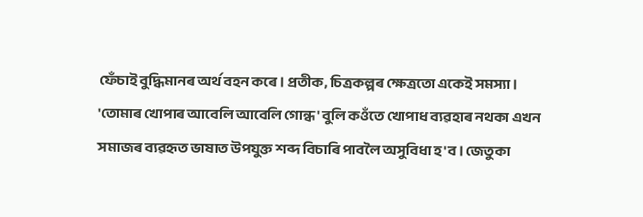ফেঁচাই বুদ্ধিমানৰ অৰ্থ বহন কৰে। প্রতীক, চিত্রকল্পৰ ক্ষেত্রতো একেই সমস্যা। 'তোমাৰ খোপাৰ আবেলি আবেলি গোন্ধ' বুলি কওঁতে খোপাধ ব্যৱহাৰ নথকা এখন সমাজৰ ব্যৱহৃত ভাষাত উপযুক্ত শব্দ বিচাৰি পাবলৈ অসুবিধা হ'ব। জেতুকা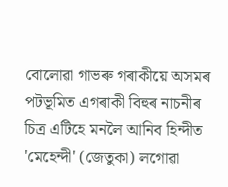বোলোৱা গাভৰু গৰাকীয়ে অসমৰ পটভূমিত এগৰাকী বিহুৰ নাচনীৰ চিত্ৰ এটিহে মনলৈ আনিব হিন্দীত 'মেহেন্দী' (জেতুকা) লগোৱা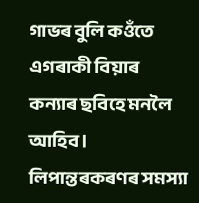গাভৰ বুলি কওঁতে এগৰাকী বিয়াৰ কন্যাৰ ছবিহে মনলৈ আহিব।
লিপান্তৰকৰণৰ সমস্যা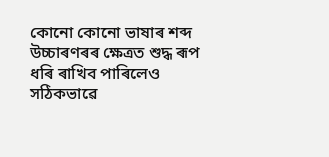কোনো কোনো ভাষাৰ শব্দ উচ্চাৰণৰৰ ক্ষেত্ৰত শুদ্ধ ৰূপ ধৰি ৰাখিব পাৰিলেও সঠিকভাৱে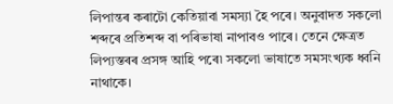লিপান্তৰ কৰাটো কেতিয়াবা সমস্যা হৈ পৰে। অনুবাদত সকলো শব্দৰে প্ৰতিশব্দ বা পৰিভাষা নাপাবও পাৰে। তেনে ক্ষেত্ৰত লিপ্যস্তৰৰ প্ৰসঙ্গ আহি পৰে৷ সকলো ভাষাতে সমসংখ্যক ধ্বনি নাথাকে।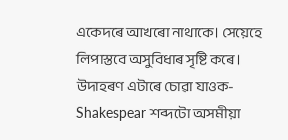একেদৰে আখৰো নাথাকে। সেয়েহে লিপাস্তবে অসুবিধাৰ সৃষ্টি কৰে। উদাহৰণ এটাৰে চোৱা যাওক-Shakespear শব্দটো অসমীয়া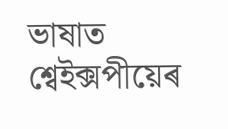ভাষাত শ্বেইক্সপীয়েৰ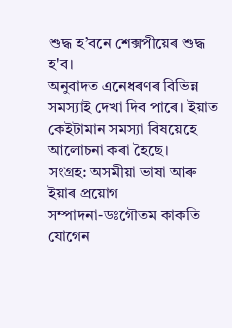শুদ্ধ হ’বনে শেক্সপীয়েৰ শুদ্ধ হ'ব।
অনুবাদত এনেধৰণৰ বিভিন্ন সমস্যাই দেখা দিব পাৰে। ইয়াত কেইটামান সমস্যা বিষয়েহে আলোচনা কৰা হৈছে।
সংগ্ৰহ: অসমীয়া ভাষা আৰু ইয়াৰ প্ৰয়োগ
সম্পাদনা-ডঃগৌতম কাকতি
যোগেন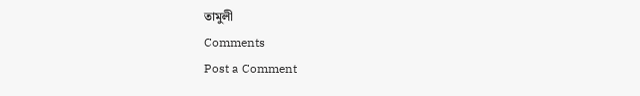তামুলী
Comments
Post a Comment